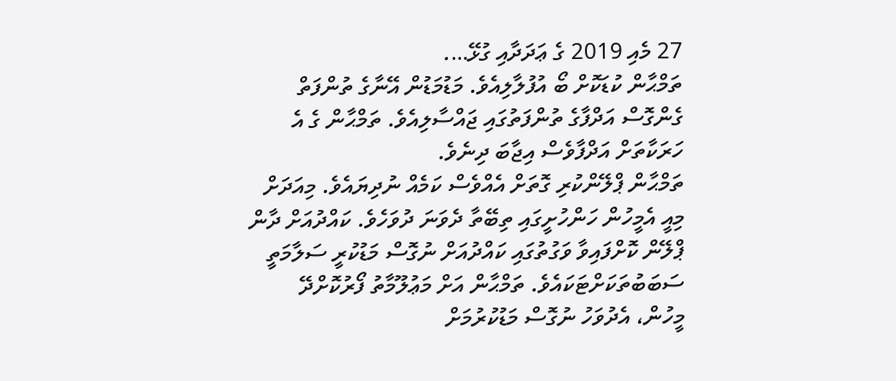27 މެއި 2019 ގެ ޢަދަދާއި ގުޅޭ….
ތަމްޙާން ކުޑަކޮށް ބޯ އުފުލާލިއެވެ. މަޑުމަޑުން އޭނާގެ ތުންފަތް ގެންގޮސް އަދްފާގެ ތުންފަތުގައި ޖައްސާލިއެވެ. ތަމްޙާން ގެ އެ ހަރަކާތަށް އަދްފާވެސް އިޖާބަ ދިނެވެ.
ތަމްޙާން ޕްލޭންކުރި ގޮތަށް އެއްވެސް ކަމެއް ނުދިޔައެވެ. މިއަދަށް މިއީ އެމީހުން ހަންހުށީގައި ތިބޭތާ ދެވަނަ ދުވަހެވެ. ކައްދުއަށް ދާން ޕްލޭން ކޮށްފައިވާ ވަގުތުގައި ކައްދުއަށް ނުގޮސް މަޑުކުރީ ސަލާމަތީ ސަބަބުތަކަށްޓަކައެވެ. ތަމްޙާން އަށް މަޢުލޫމާތު ފޯރުކޮށްދޭ މީހުން، އެދުވަހު ނުގޮސް މަޑުކުރުމަށް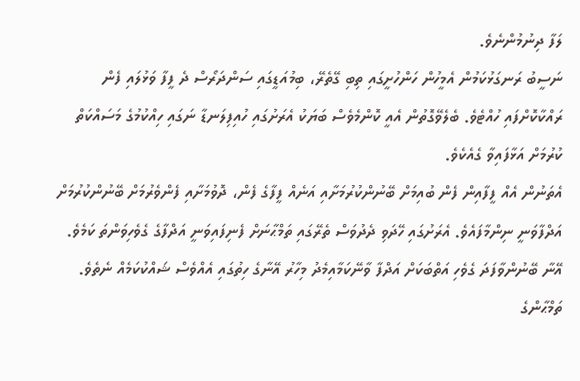ލަފާ ދިނުމުންނެވެ.
ނަސީބު ރަނގަޅުކަމުން އެމީހުން ހަންހުށީގައި ތިބި ގޭތެރޭ، ބިމުއަޑީގައި ސަންދަރޯސް ދެ ފީފާ ވަޅުލައި ފެން ރައްކާކޮށްފައި ހުއްޓެވެ. ބެލެވޭގޮތުން އެއީ ކޮންމެވެސް ބަޔަކު އެރަށުގައި ހުއިފިލަނޑާ ނަގައި ހިއްކުމުގެ މަސައްކަތް ކުރުމަށް އަޅާފައިވާ ގެއެކެވެ.
އެތަނުން އެއް ފީފާއިން ފެން ބުއިމަށް ބޭނުންކުރުމަށާއި އަނެއް ފީފާގެ ފެން، ދޮވުމަށާއި ފެންވެރުމަށް ބޭނުންކުރުމަށް އަދްފާވަނީ ނިންމާފައެވެ. އެރަށުގައި ހޭދަވި ދެދުވަސް ތެރޭގައި ތަމްޙާނަށް ފެނިފައިވަނީ އަދްފާގެ ގެވެހިވަންތަ ކަމެވެ. އޭނާ ބޭނުންވާފަދަ ގެވެހި އަތްބަކަށް އަދްފާ ވާނޭކަމާއިމެދު މިހާރު އޭނާގެ ހިތުގައި އެއްވެސް ޝައްކުކަމެއް ނެތެވެ.
ތަމްޙާންގެ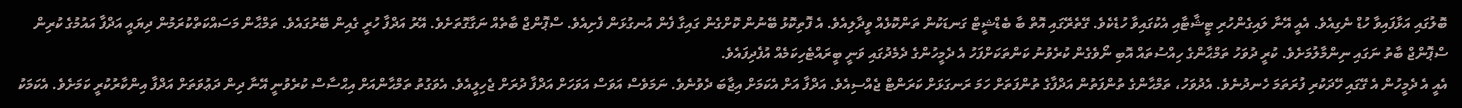ބޮލުގައި އަޅާފައިވާ ހުޑް ނެގިއެވެ. އެއީ އޭނާ ލައިގެންހުރި ޓީޝާޓާއި އެކުގައިވާ ހުޑެކެވެ. ގޭތެރޭގައި އޮތް ބާ ބެޑްޝީޓް ގަނޑަކުން ތަންކޮޅެއް ވީދާލިއެވެ. އެ ފޮތިކޮޅު ބޭނުން ކޮށްގެން ގައިގާ ފެން އުނގުޅަން ފެށިއެވެ. ސްޕޮންޖް ބާތެއް ނަގާގޮތަށެވެ. އޭރު އަދްފާ ހުރީ ގެއިން ބޭރުގައެވެ. ތަމްޙާން މަސައްކަތްކުރަމުން ދިޔައީ އަދްފާ އައުމުގެ ކުރިން ސްޕޮންޖް ބާތު ނަގައި ނިންމާލުމަށެވެ. ކުރީ ދުވަހު ތަމްޙާންގެ ހިއްސުތައް އޮބި ނޯވެގެން ކުރެވުނު ކަންތަކަށްފަހު އެ ދެމީހުންގެ ދެމެދުގައި ވަނީ ބީރައްޓެހިކަމެއް އުފެދިފައެވެ.
އެއީ އެ ދެމީހުން އެ ގޭގައި ހޭދަކުރި ފުރަތަމަ ހެނދުނެވެ. އެދުވަހު، ތަމްޙާންގެ ތުންފަތުން އަދްފާގެ ތުންފަތަށް ހަމަ ރަނގަޅަށް ކަރަންޓް ޖެއްސިއެވެ. އަދްފާ އަށް އެކަމަށް އިޖާބަ ދެވުނެވެ. ނަމަވެސް އަވަސް އަވަހަށް އަދްފާ ދުރަށް ޖެހިލީއެވެ. އެވަގުތު ތަމްޙާންއަށް އިޙްސާސް ކުރެވުނީ އޭނާ ދިން ދަޢުވަތަށް އަދްފާ އިންކާރުކުރީ ކަމަށެވެ. އެކަމަކު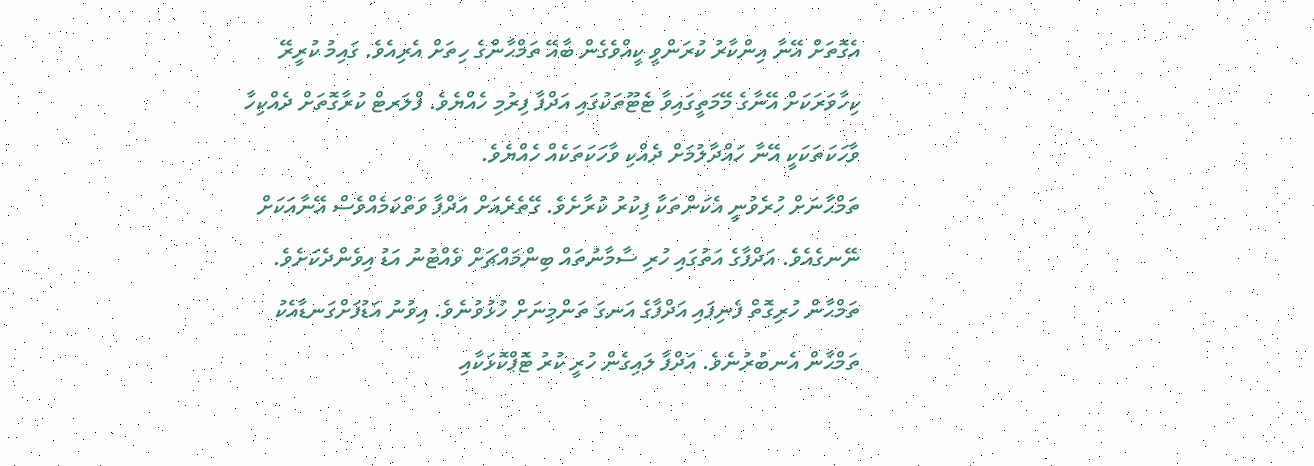އެގޮތަށް އޭނާ އިންކާރު ކުރަންވީ ކީއްވެގެން ބާއޭ ތަމްޙާންގެ ހިތަށް އެރިއެވެ. ގައިމު ކުރީރޭ ކިހާވަރަކަށް އޭނާގެ މޭމަތީގައިވާ ޓެޓޫތަކުގައި އަދްފާ ފިރުމި ހެއްޔެވެ. ފްލަރޓް ކުރާގޮތަށް ދެއްކިހާ ވާހަކަތަކަކީ އޭނާ ހައްދާލުމަށް ދެއްކި ވާހަކަތަކެއް ހެއްޔެވެ.
ތަމްޙާނަށް ހުރެވުނީ އެކަންތަކާ ފިކުރު ކުރާށެވެ. ގޭތެރެއަށް އަދްފާ ވަތްކަމެއްވެސް އޭނާއަކަށް ނޭނގެއެވެ. އަދްފާގެ އަތުގައި ހުރި ސާމާނުތައް ބިންމައްޗަށް ވެއްޓުނު އަޑު އިވެންދެކަށެވެ. ތަމްޙާން ހުރިގޮތް ފެނިފައި އަދްފާގެ އަނގަ ތަންމިނަށް ހުޅުވުނެވެ. އިވުނު އަޑުފަށްގަނޑާއެކު ތަމްޙާން އެނބުރުނެވެ. އަދްފާ ލައިގެން ހުރީ ކުރު ޓޮޕްކޮޅަކާއި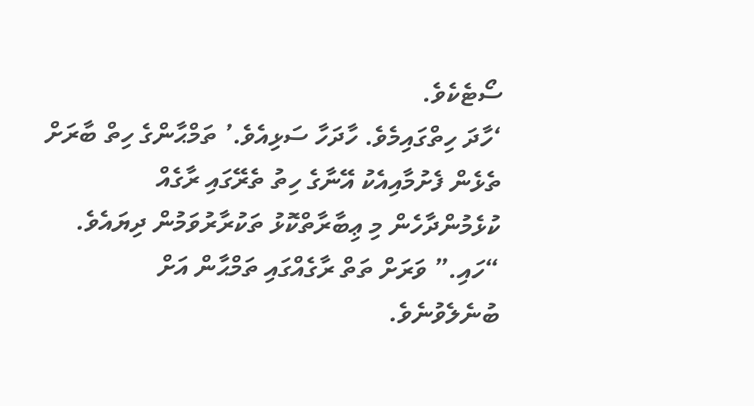ސޯޓެކެވެ.
‘ހާދަ ހިތްގައިމެވެ. ހާދަހާ ސަޅިއެވެ.’ ތަމްޙާންގެ ހިތް ބާރަށް ތެޅެން ފެށުމާއިއެކު އޭނާގެ ހިތު ތެރޭގައި ރާގެއް ކުޅެމުންދާހެން މި ޢިބާރާތްކޮޅު ތަކުރާރުވަމުން ދިޔައެވެ.
“ހައި.” ވަރަށް ތަތް ރާގެއްގައި ތަމްޙާން އަށް ބުނެލެވުނެވެ.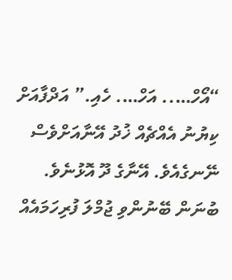“އޯހް….. އަހް…. ހެއި.” އަދްފާއަށް ކިޔުނު އެއްޗެއް ޚުދު އޭނާއަށްވެސް ނޭނގެއެވެ. އޭނާގެ ދޫ އޮޅުނެވެ. ބުނަން ބޭނުންވި ޖުމްލަ ފުރިހަމައެއް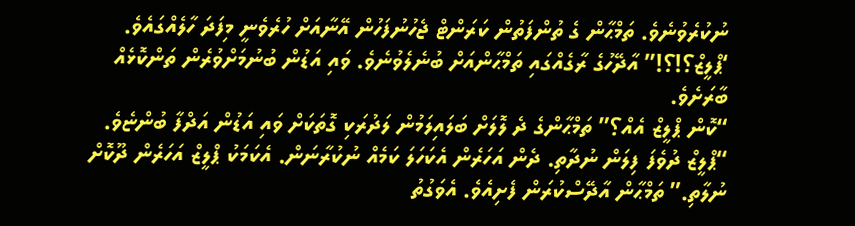ނުކުރެވުނެވެ. ތަމްޙާން ގެ ތުންފަތުން ކަރަންޓް ޖެހުނުފަހުން އޭނާއަށް ހުރެވެނީ މިފަދަ ހާލެއްގައެވެ.
‘ޕްލީޒް؟!؟!” އާދޭހުގެ ރާގެއްގައި ތަމްޙާންއަށް ބުނެލެވުނެވެ. ވައި އަޑުން ބުނުމަށްވުރެން ތަންކޮޅެއް ބާރަށެވެ.
“ކޮން ޕްލީޒް އެއް؟” ތަމްޙާންގެ ދެ ލޮލަށް ބަލައިލަމުން ލަދުރަކި ގޮތަކަށް ވައި އަޑުން އަދްފާ ބުންޏެވެ.
“ޕްލީޒް ދުވެފަ ފިލަން ނުދާތި. ދެން އަހަރެން އެކަހަލަ ކަމެއް ނުކުރާނަން. އެކަމަކު ޕްލީޒް އަހަރެން ދޫކޮށް ނުލާތި.” ތަމްޙާން އާދޭސްކުރަން ފެށިއެވެ. އެވަގުތު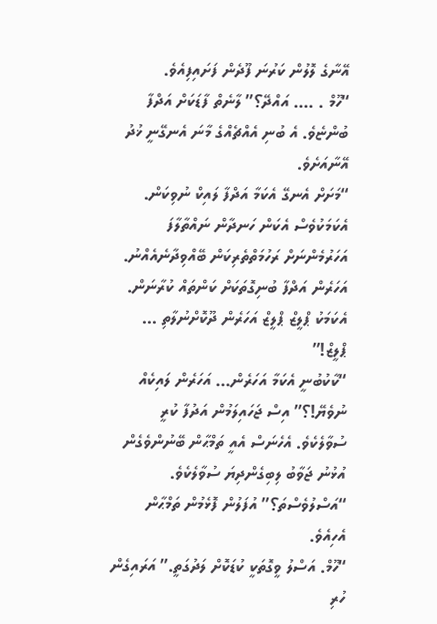އޭނާގެ ލޮލުން ކަރުނަ ފޫދެން ފަށައިފިއެވެ.
“ހޫމް . …. އައްދޭ؟” ލާނެތް ފާޑަކަށް އަދްފާ ބުންޏެވެ. އެ ބުނި އެއްޗެއްގެ މާނަ އެނގޭނީ ޚުދު އޭނާއަށެވެ.
“މަށަށް އެނގޭ އެކަމާ އަދްފާ ލައިކް ނުވިކަން. އެކަމަކުވެސް އެކަން ހަނދާން ނައްތާލާފަ އަހަރުމެންނަށް ރަހުމަތްތެރިކަން ބޭއްވިދާނެއެއްނު. އަހަރެން އަދްފާ ބުނިގޮތަކަށް ކަންތައް ކުރާނަން. އެކަމަކު ޕްލީޒް ޕްލީޒް އަހަރެން ދޫކޮށްނުލާތި … ޕްލީޒް!”
“ކާކުބުނީ އެކަމާ އަހަރެން… އަހަރެން ލައިކެއް ނުވެޔޭ!؟” އިސް ޖަހައިލަމުން އަދުފާ ކުރީ ސުވާލެކެވެ. އެހެނަސް އެއީ ތަމްޙާން ބޭނުންވެގެން އުޅުނު ޖަވާބު ލިބިގެންދިޔަ ސުވާލެކެވެ.
“އަސްލުވެސްތަ؟” އުފަލުން ފޮޅެމުން ތަމްޙާން އެހިއެވެ.
“ހޫމް. އަސްލު ވީގޮތަކީ ކުޑަކޮށް ލަދުގަތީ.” އަރައިގެން ހުރި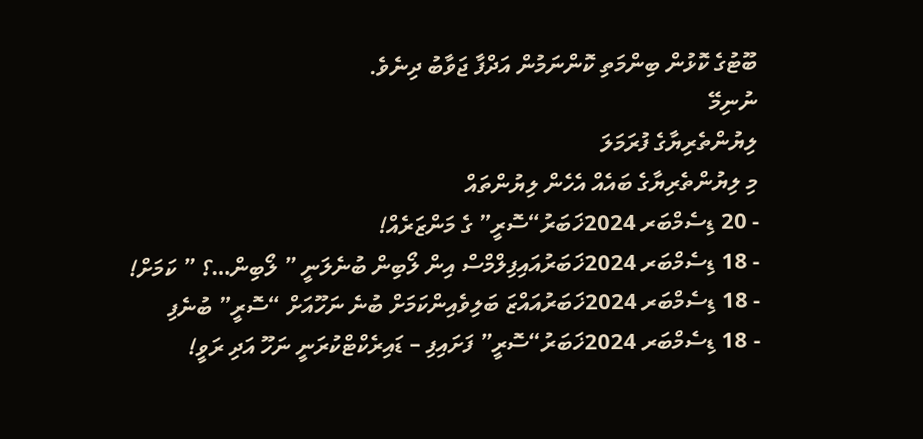ބޫޓުގެ ކޮޅުން ބިންމަތި ކޮންނަމުން އަދްފާ ޖަވާބު ދިނެވެ.
ނުނިމޭ
ލިޔުންތެރިޔާގެ ފުރަމަލަ
މި ލިޔުންތެރިޔާގެ ބައެއް އެހެން ލިޔުންތައް
- 20 ޑިސެމްބަރ 2024ޚަބަރު“ސޮރީ” ގެ މަންޒަރެއް!
- 18 ޑިސެމްބަރ 2024ޚަބަރުއައިފިލްމްސް އިން ލޯބިން ބުނެލަނީ ” ލޯބިން…؟ ” ކަމަށް!
- 18 ޑިސެމްބަރ 2024ޚަބަރުއައްޒަ ބަލިވެއިންކަމަށް ބުނެ ނަހޫއަށް “ސޮރީ” ބުނެފި
- 18 ޑިސެމްބަރ 2024ޚަބަރު“ސޮރީ” ފަށައިފި – ޑައިރެކްޓްކުރަނީ ނަހޫ އަދި ރަވީ!